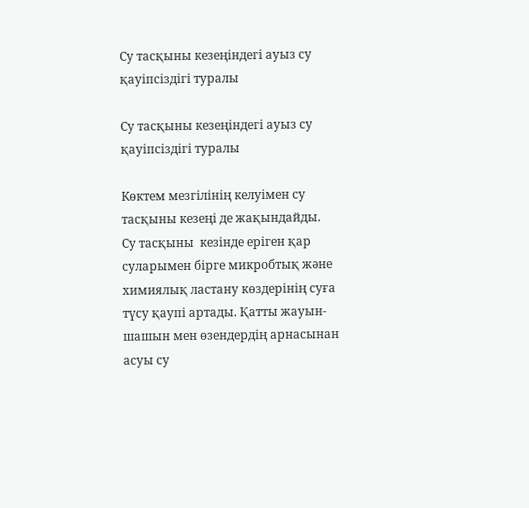Су тасқыны кезеңіндегі ауыз су қауіпсіздігі туралы

Су тасқыны кезеңіндегі ауыз су қауіпсіздігі туралы

Көктем мезгілінің келуімен су тасқыны кезеңі де жақындайды.
Су тасқыны  кезінде еріген қар суларымен бірге микробтық және химиялық ластану көздерінің суға түсу қаупі артады. Қатты жауын-шашын мен өзендердің арнасынан асуы су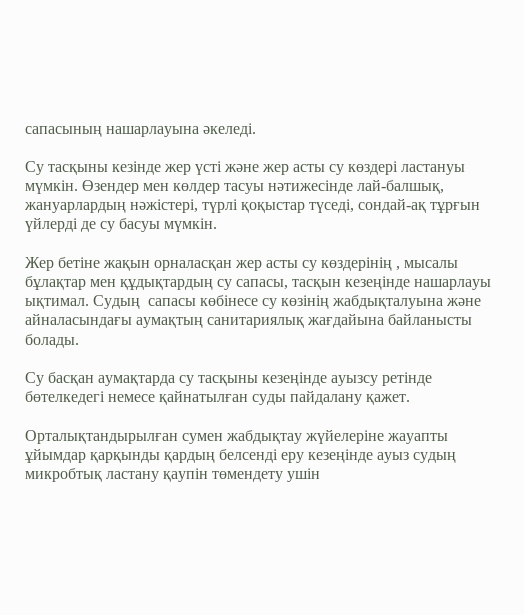сапасының нашарлауына әкеледі.

Су тасқыны кезінде жер үсті және жер асты су көздері ластануы мүмкін. Өзендер мен көлдер тасуы нәтижесінде лай-балшық, жануарлардың нәжістері, түрлі қоқыстар түседі, сондай-ақ тұрғын үйлерді де су басуы мүмкін.

Жер бетіне жақын орналасқан жер асты су көздерінің , мысалы бұлақтар мен құдықтардың су сапасы, тасқын кезеңінде нашарлауы ықтимал. Судың  сапасы көбінесе су көзінің жабдықталуына және айналасындағы аумақтың санитариялық жағдайына байланысты болады.

Су басқан аумақтарда су тасқыны кезеңінде ауызсу ретінде бөтелкедегі немесе қайнатылған суды пайдалану қажет.

Орталықтандырылған сумен жабдықтау жүйелеріне жауапты ұйымдар қарқынды қардың белсенді еру кезеңінде ауыз судың микробтық ластану қаупін төмендету ушін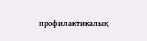профилактикалық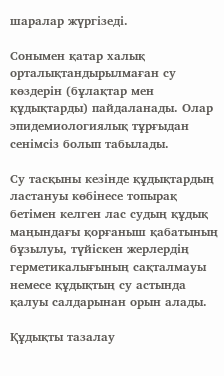шаралар жүргізеді.

Сонымен қатар халық орталықтандырылмаған су көздерін (бұлақтар мен құдықтарды) пайдаланады. Олар эпидемиологиялық тұрғыдан сенімсіз болып табылады.

Су тасқыны кезінде құдықтардың ластануы көбінесе топырақ бетімен келген лас судың құдық маңындағы қорғаныш қабатының бұзылуы, түйіскен жерлердің герметикалығының сақталмауы немесе құдықтың су астында қалуы салдарынан орын алады.

Құдықты тазалау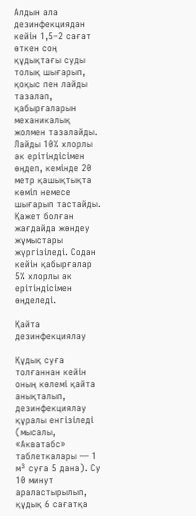Алдын ала дезинфекциядан кейін 1,5–2 сағат өткен соң құдықтағы суды толық шығарып, қоқыс пен лайды тазалап, қабырғаларын механикалық жолмен тазалайды. Лайды 10% хлорлы әк ерітіндісімен өңдеп, кемінде 20 метр қашықтықта көміп немесе шығарып тастайды. Қажет болған жағдайда жөндеу жұмыстары жүргізіледі. Содан кейін қабырғалар 5% хлорлы әк ерітіндісімен өңделеді.

Қайта дезинфекциялау

Құдық суға толғаннан кейін оның көлемі қайта анықталып, дезинфекциялау құралы енгізіледі (мысалы, «Акватабс» таблеткалары — 1 м³ суға 5 дана). Су 10 минут араластырылып, құдық 6 сағатқа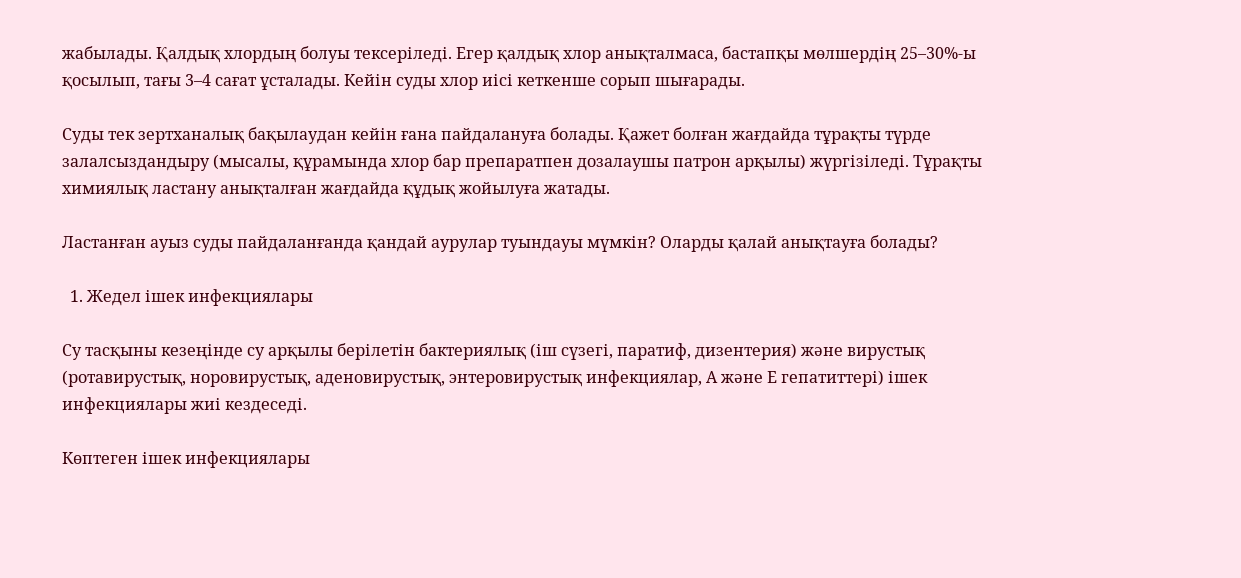жабылады. Қалдық хлордың болуы тексеріледі. Егер қалдық хлор анықталмаса, бастапқы мөлшердің 25–30%-ы қосылып, тағы 3–4 сағат ұсталады. Кейін суды хлор иісі кеткенше сорып шығарады.

Суды тек зертханалық бақылаудан кейін ғана пайдалануға болады. Қажет болған жағдайда тұрақты түрде залалсыздандыру (мысалы, құрамында хлор бар препаратпен дозалаушы патрон арқылы) жүргізіледі. Тұрақты химиялық ластану анықталған жағдайда құдық жойылуға жатады.

Ластанған ауыз суды пайдаланғанда қандай аурулар туындауы мүмкін? Оларды қалай анықтауға болады?

  1. Жедел ішек инфекциялары

Су тасқыны кезеңінде су арқылы берілетін бактериялық (іш сүзегі, паратиф, дизентерия) және вирустық (ротавирустық, норовирустық, аденовирустық, энтеровирустық инфекциялар, А және Е гепатиттері) ішек инфекциялары жиі кездеседі.

Көптеген ішек инфекциялары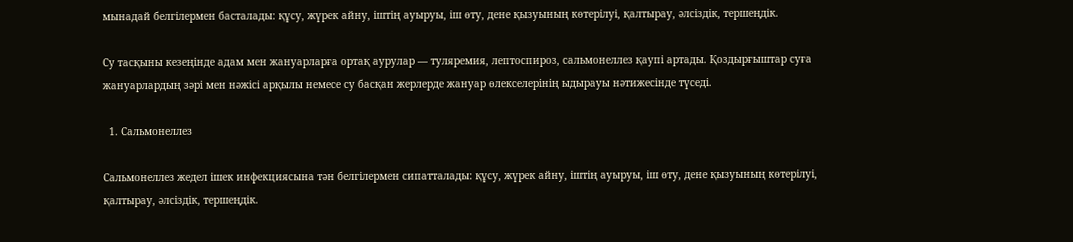мынадай белгілермен басталады: құсу, жүрек айну, іштің ауыруы, іш өту, дене қызуының көтерілуі, қалтырау, әлсіздік, тершеңдік.

Су тасқыны кезеңінде адам мен жануарларға ортақ аурулар — туляремия, лептоспироз, сальмонеллез қаупі артады. Қоздырғыштар суға жануарлардың зәрі мен нәжісі арқылы немесе су басқан жерлерде жануар өлекселерінің ыдырауы нәтижесінде түседі.

  1. Сальмонеллез

Сальмонеллез жедел ішек инфекциясына тән белгілермен сипатталады: құсу, жүрек айну, іштің ауыруы, іш өту, дене қызуының көтерілуі, қалтырау, әлсіздік, тершеңдік.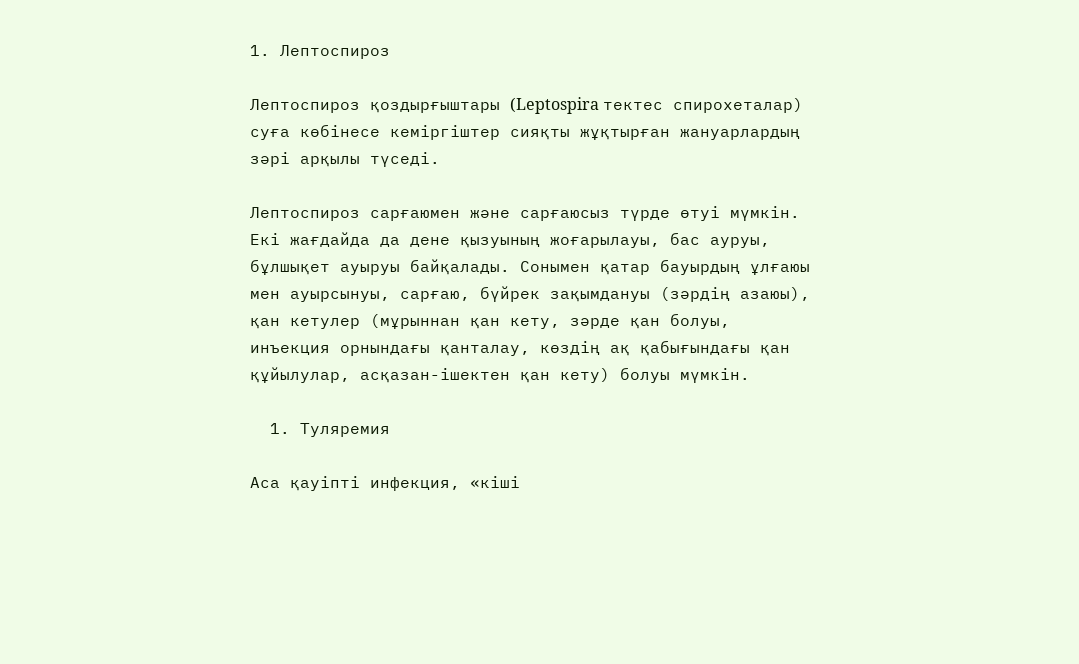1. Лептоспироз

Лептоспироз қоздырғыштары (Leptospira тектес спирохеталар) суға көбінесе кеміргіштер сияқты жұқтырған жануарлардың зәрі арқылы түседі.

Лептоспироз сарғаюмен және сарғаюсыз түрде өтуі мүмкін. Екі жағдайда да дене қызуының жоғарылауы, бас ауруы, бұлшықет ауыруы байқалады. Сонымен қатар бауырдың ұлғаюы мен ауырсынуы, сарғаю, бүйрек зақымдануы (зәрдің азаюы), қан кетулер (мұрыннан қан кету, зәрде қан болуы, инъекция орнындағы қанталау, көздің ақ қабығындағы қан құйылулар, асқазан-ішектен қан кету) болуы мүмкін.

  1. Туляремия

Аса қауіпті инфекция, «кіші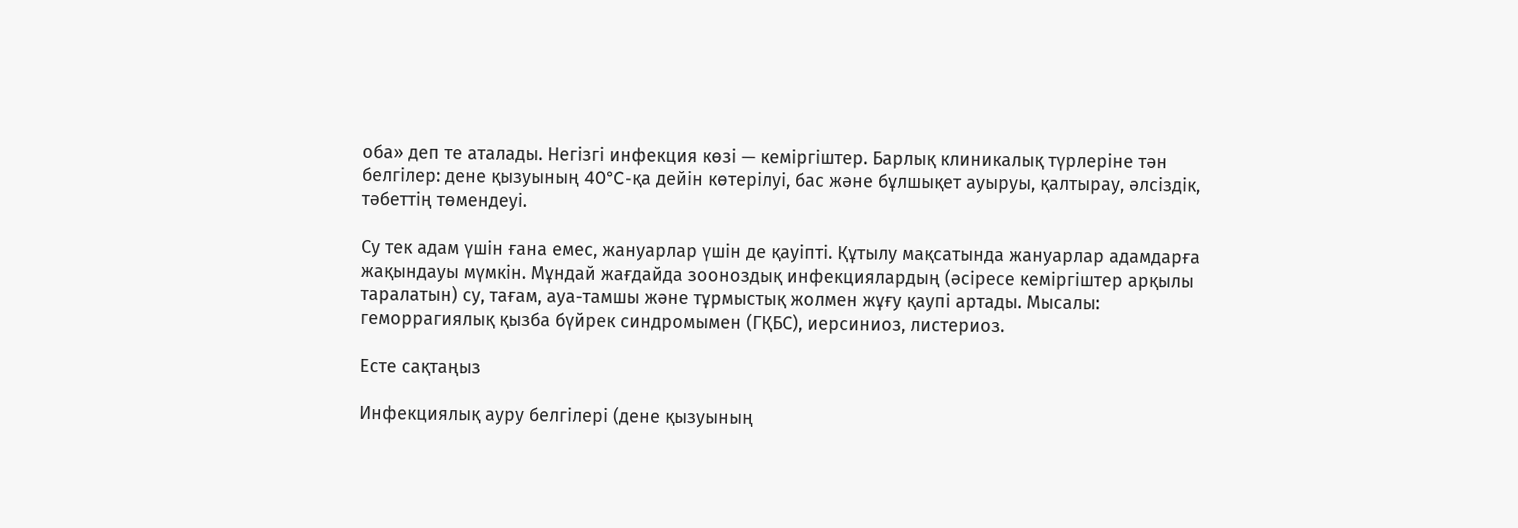оба» деп те аталады. Негізгі инфекция көзі — кеміргіштер. Барлық клиникалық түрлеріне тән белгілер: дене қызуының 40°C-қа дейін көтерілуі, бас және бұлшықет ауыруы, қалтырау, әлсіздік, тәбеттің төмендеуі.

Су тек адам үшін ғана емес, жануарлар үшін де қауіпті. Құтылу мақсатында жануарлар адамдарға жақындауы мүмкін. Мұндай жағдайда зооноздық инфекциялардың (әсіресе кеміргіштер арқылы таралатын) су, тағам, ауа-тамшы және тұрмыстық жолмен жұғу қаупі артады. Мысалы: геморрагиялық қызба бүйрек синдромымен (ГҚБС), иерсиниоз, листериоз.

Есте сақтаңыз

Инфекциялық ауру белгілері (дене қызуының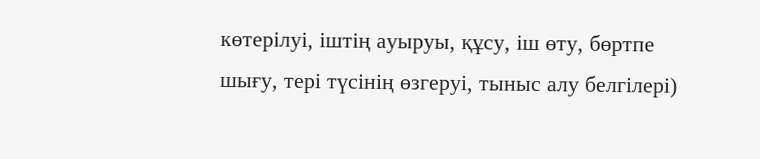көтерілуі, іштің ауыруы, құсу, іш өту, бөртпе шығу, тері түсінің өзгеруі, тыныс алу белгілері)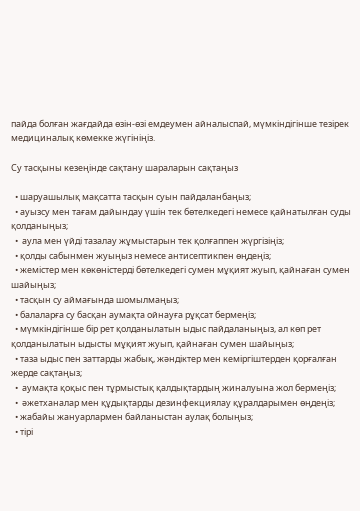пайда болған жағдайда өзін-өзі емдеумен айналыспай, мүмкіндігінше тезірек медициналық көмекке жүгініңіз.

Су тасқыны кезеңінде сақтану шараларын сақтаңыз

  • шаруашылық мақсатта тасқын суын пайдаланбаңыз;
  • ауызсу мен тағам дайындау үшін тек бөтелкедегі немесе қайнатылған суды қолданыңыз;
  •  аула мен үйді тазалау жұмыстарын тек қолғаппен жүргізіңіз;
  • қолды сабынмен жуыңыз немесе антисептикпен өңдеңіз;
  • жемістер мен көкөністерді бөтелкедегі сумен мұқият жуып, қайнаған сумен шайыңыз;
  • тасқын су аймағында шомылмаңыз;
  • балаларға су басқан аумақта ойнауға рұқсат бермеңіз;
  • мүмкіндігінше бір рет қолданылатын ыдыс пайдаланыңыз, ал көп рет қолданылатын ыдысты мұқият жуып, қайнаған сумен шайыңыз;
  • таза ыдыс пен заттарды жабық, жәндіктер мен кеміргіштерден қорғалған жерде сақтаңыз;
  •  аумақта қоқыс пен тұрмыстық қалдықтардың жиналуына жол бермеңіз;
  •  әжетханалар мен құдықтарды дезинфекциялау құралдарымен өңдеңіз;
  • жабайы жануарлармен байланыстан аулақ болыңыз;
  • тірі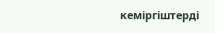кеміргіштерді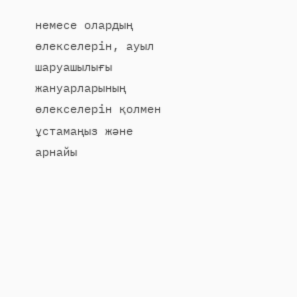немесе олардың өлекселерін, ауыл шаруашылығы жануарларының өлекселерін қолмен ұстамаңыз және арнайы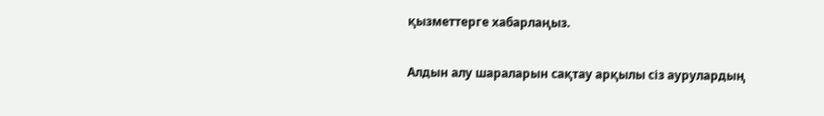қызметтерге хабарлаңыз.

Алдын алу шараларын сақтау арқылы сіз аурулардың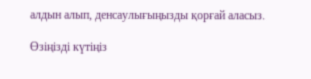алдын алып, денсаулығыңызды қорғай аласыз.

Өзіңізді күтіңіз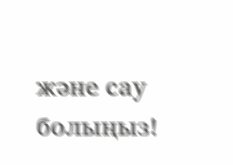және сау болыңыз!